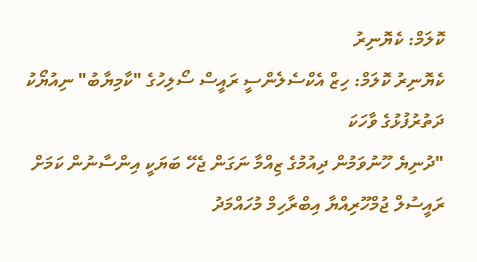ކޮލަމް: ކެޔޮނިރު
ކެޔޮނިރު ކޮލަމް: ހިޒް އެކްސެލެންސީ ރައީސް ސޯލިހުގެ "ކާމިޔާބު" ނިއުޔޯކު ދަތުރުފުޅުގެ ވާހަކަ
"ދުނިޔެ ހޫނުވަމުން ދިއުމުގެ ޒިއްމާ ނަގަން ޖެހޭ ބަޔަކީ އިންސާނުން ކަމަށް ރައީސުލް ޖުމްހޫރިއްޔާ އިބްރާހިމް މުހައްމަދު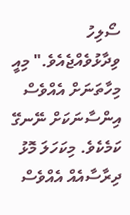ސޯލިހު ވިދާޅުވެއްޖެއެވެ." މިއީ މިހާތަނަށް އެއްވެސް އިންސާނަކަށް ނޭނގޭ ކަމެކެވެ. މިކަހަލަ މޮޅު ދިރާސާއެއް އެއްވެސް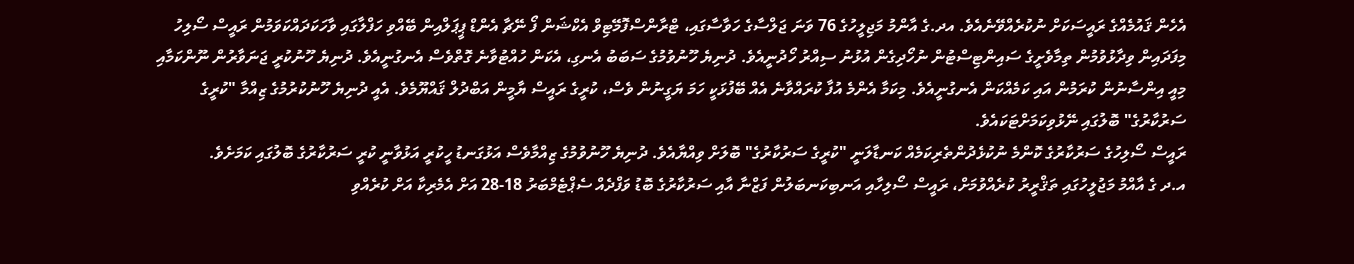އެހެން ޤައުމެއްގެ ރައީސަކަށް ނުކުރެއްވޭނެއެވެ. އދ.ގެ އާންމު މަޖިލީހުގެ 76 ވަނަ ޖަލްސާގެ ހަވާސާގައި، ޓްރާންސްފޮމޭޓިވް އެކްޝަން ފޯ ނޭޗާ އެންޑް ޕީޕަލްއިން ބޭއްވި ހަފްލާގައި ވާހަކަދައްކަވަމުން ރައީސް ސޯލިހު މިފަދައިން ވިދާޅުވުމުން ތިމާވެށީގެ ސައިންޓިސްޓުން ނުހޯދިގެން އުޅުނު ސިއްރު ހޯދުނީއެވެ. ދުނިޔެ ހޫނުވުމުގެ ސަބަބު އެނގި، އެކަން ހުއްޓުވާނެ ގޮތްވެސް އެނގުނީއެވެ. ދުނިޔެ ހޫނުކުރީ ޖަނަވާރުން ނޫންކަމާއި މިއީ އިންސާނުން ކުރަމުން އައި ކަމެއްކަން އެނގުނީއެވެ. މިކަމާ އެންމެ އުފާ ކުރައްވާނެ އެއް ބޭފުޅަކީ ހަމަ ޔަގީނުން ވެސް، ކުރީގެ ރައީސް ޔާމީން އަބްދުލް ޤައްޔޫމެވެ. އެއީ ދުނިޔެ ހޫނުކުރުމުގެ ޒިއްމާ "ކުރީގެ ސަރުކާރުގެ" ބޮލުގައި ނޭޅުވިކަމަށްޓަކައެވެ.
ރައީސް ސޯލިހުގެ ސަރުކާރުގެ ކޮންމެ ނުކުޅެދުންތެރިކަމެއް ކަނޑާލަނީ "ކުރީގެ ސަރުކާރުގެ" ބޮލަށް ވިއްޔާއެވެ. ދުނިޔެ ހޫނުވުމުގެ ޒިއްމާވެސް އަޅުގަނޑު ހީކުރީ އަޅުވާނީ ކުރީ ސަރުކާރުގެ ބޮލުގައި ކަމަށެވެ.
އ.ދ ގެ އާއްމު މަޖުލީހުގައި ތަޤްރީރު ކުރެއްވުމަށް، ރައީސް ސޯލިހާއި އަނބިކަނބަލުން ފަޒްނާ އާއި ސަރުކާރުގެ ބޮޑު ވަފްދެއް ސެޕްޓެމްބަރު 18-28 އަށް އެމެރިކާ އަށް ކުރެއްވި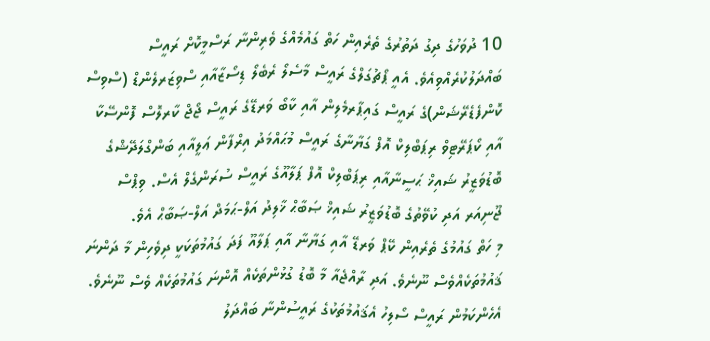10 ދުވަހުގެ ދިގު ދަތުރުގެ ތެރެއިން ހަތް ގައުމެއްގެ ވެރިންނާ ރަސްމީކޮށް ރައީސް ބައްދަލުކުރެއްވިއެވެ. އެއީ ޕޯޗުގަލްގެ ރައީސް މާސެލޯ ރެބެލޯ ޑިސޯޒާއާއި ސްވިޒަރލެންޑް (ސްވިސް ކޮންފެޑެރޭޝަން)ގެ ރައީސް ގައިޕާރމެލިން އާއި ކާބޯ ވަރޑޭގެ ރައީސް ޖޯޖް ކާރލޮސް ފޮންސޭކާ އާއި ކޯޕަރޭޓިވް ރިޕަބްލިކް އޮފް ގަޔާނާގެ ރައީސް މުޙައްމަދު އިރްފާން ޢަލީއާއި ބަންގްލަދޭޝްގެ ބޮޑުވަޒީރު ޝައިޚް ޙަސީނާއާއި ރިޕަބްލިކް އޮފް ޕަލާއޫގެ ރައީސް ސުރަންގެލް އެސް. ވިޕްސް ޖޫނިއަރ އަދި ކުވޭތުގެ ބޮޑުވަޒީރު ޝައިޚް ޞަބާޙް ޚާލިދު އަލް-ޙަމަދް އަލް-ޞަބާޙް އެވެ.
މި ހަތް ގައުމުގެ ތެރެއިން ކޭޕް ވަރޑޭ އާއި ގަޔާނާ އާއި ޕަލާއޫ ފަދަ ގައުމުތަކަކީ ދިވެހިން މާ ދަންނަ ޤައުމުތަކެއްވެސް ނޫނެވެ. އަދި ރާއްޖެއާ މާ ބޮޑު ގުޅުންތަކެއް އޮންނަ ގައުމުތަކެއް ވެސް ނޫނެވެ. އެހެންކަމުން ރައީސް ސޯލިހު އެޤައުމުތަކުގެ ރައީސުންނާ ބައްދަލު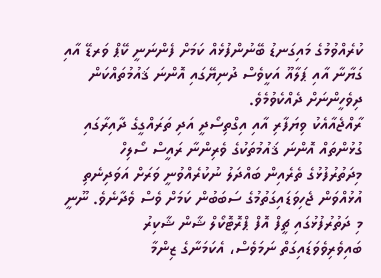ކުރެއްވުމުގެ މައިގަނޑު ބޭނުންފުޅެއް ކަމަށް ފެންނަނީ ކޭޕް ވަރޑޭ އާއި ގަޔާނާ އާއި ޕަލާއޫ އަކީވެސް ދުނިޔޭގައި އޮންނަ ޤައުމުތައްކަން ދިވެހީންނަށް ދެއްކެވުމެވެ.
ރާއްޖެއާއެކު ވިޔަފާރި އާއި އިގްތިސޯދީ އަދި ތަރައްގީގެ ދާއިރާގައި ގުޅުންތައް އޮންނަ ޤައުމުތަކުގެ ވެރިންނާ ރައީސް ސޯލިހް މިދަތުރުފުޅުގެ ތެރެއިން ބައްދަލު ނުކުރެއްވުނީ ވަރަށް އަވަދިނެތި އުޅުއްވަން ޖެހިވަޑައިގަތުމުގެ ސަބަބުން ކަމަށް ވެސް ވެދާނެވެ. ނޫނީ މި ދަތުރުފުޅުގައި ޗީފް އޮފް ޕްރޮޓޮކޯލް ޝާން ޝާކިރު ބައިވެރިވެވަޑައިގަތް ނަމަވެސް، އެކަމަނާގެ ޒިންމާ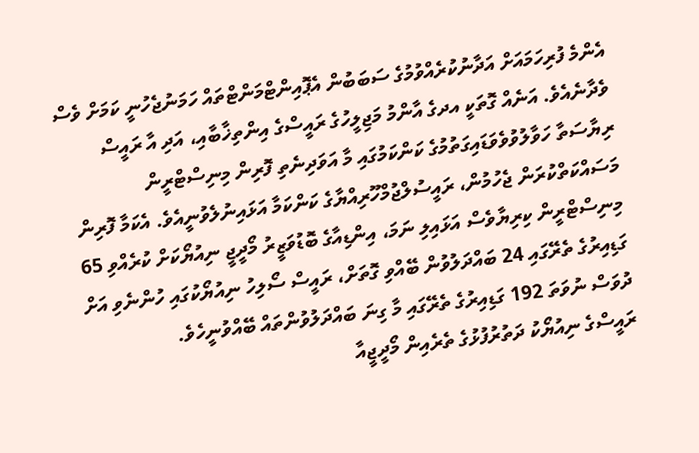އެންމެ ފުރިހަމައަށް އަދާނުކުރެއްވުމުގެ ސަބަބުން އެޕޮއިންޓްމަންޓްތައް ހަމަނުޖެހުނީ ކަމަށް ވެސް ވެދާނެއެވެ. އަނެއް ގޮތަކީ އދގެ އާންމު މަޖިލީހުގެ ރައީސްގެ އިންތިޚާބާއި، އަދި އާ ރައީސް ރިޔާސަތާ ހަވާލުވުވެވަޑައިގަތުމުގެ ކަންކަމުގައި މާ އަވަދިނެތި ފޮރިން މިނިސްޓްރީން މަސައްކަތްކުރަން ޖެހުމުން، ރައީސުލްޖުމްހޫރިއްޔާގެ ކަންކަމާ އަޅައިނުލެވުނީއެވެ. އެކަމާ ފޮރިން މިނިސްޓްރީން ކިރިޔާވެސް އަޅައިލި ނަމަ، އިންޑިއާގެ ބޮޑުވަޒީރު މޯދީޖީ ނިއުޔޯކަށް ކުރެއްވި 65 ގަޑިއިރުގެ ތެރޭގައި 24 ބައްދަލުވުން ބޭއްވި ގޮތަށް، ރައީސް ސޯލިހު ނިއުޔޯކުގައި ހުންނެވި އަށް ދުވަސް ނުވަތަ 192 ގަޑިއިރުގެ ތެރޭގައި މާ ގިނަ ބައްދަލުވުންތައް ބޭއްވުނީހެވެ.
ރައީސްގެ ނިއުޔޯކު ދަތުރުފުޅުގެ ތެރެއިން މޯދީޖީއާ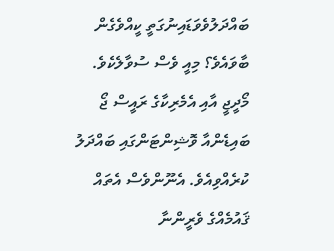ބައްދަލުވެވަޑައިނުގަތީ ކީއްވެގެން ބާވައެވެ؟ މިއީ ވެސް ސުވާލެކެވެ. މޯދީޖީ އާއި އެމެރިކާގެ ރައީސް ޖޯ ބައިޑެންއާ ވޮޝިންޓަންގައި ބައްދަލު ކުރެއްވިއެވެ. އެނޫންވެސް އެތައް ޤައުމެއްގެ ވެރީންނާ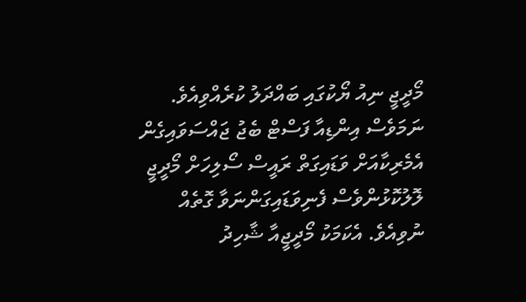މޯދީޖީ ނިއު ޔޯކުގައި ބައްދަލު ކުރެއްވިއެވެ. ނަމަވެސް އިންޑިއާ ފަސްޓް ބެޖު ޖައްސަވައިގެން އެމެރިކާއަށް ވަޑައިގަތް ރައީސް ސޯލިހަށް މޯދީޖީ ލޮލުކޮޅުންވެސް ފެނިވަޑައިގަންނަވާ ގޮތެއް ނުވިއެވެ. އެކަމަކު މޯދީޖީއާ ޝާހިދު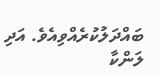ބައްދަލުކުރެއްވިއެވެ. އަދި ލަންކާ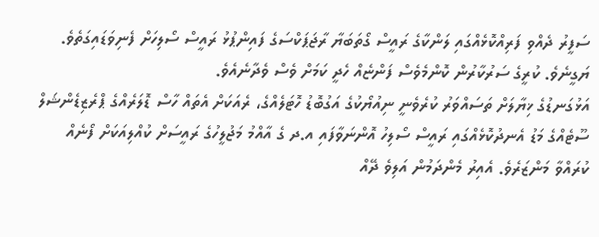ސަފީރު ދެއްވި ފަރިއްކޮޅެއްގައި ލަންކާގެ ރައީސް ގޯތަބަޔާ ރާޖަޕަކްސަގެ ފައިންޕުޅު ރައީސް ސޯލިހަށް ފެނިވަޑައިގަތެވެ. ޔަގީނެވެ. ކުރީގެ ސަރުކާރުން ކޮންމެވެސް ފަންޏެއް ހެދީ ކަމަށް ވެސް ވެދާނެއެވެ.
އަޅުގަނޑުގެ ޚިޔާލަށް ތަސައްވަރު ކުރެވެނީ ނިއުޔޯކުގެ އަގުބޮޑު ހޮޓަލެއްގެ، ރެއަކަށް އެތައް ހާސް ޑޮލަރެއްގެ ޕްރެޒިޑެންޝަލް ސޫޓެއްގެ މަޑު އެނދުކޮޅެއްގައި ރައީސް ސޯލިހު އޮންނަވާފައި އ.ދ ގެ އާއްމު މަޖުލީހުގެ ރައީސަށް ކުއްލިއަކަށް ފޯނެއް ކުރައްވާ މަންޒަރެވެ. އެއިރު މެންދަމުން އަލިވެ ދޭއް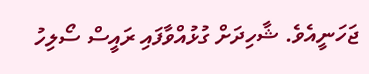ޖަހަނީއެވެ. ޝާހިދަށް ގުޅުއްވާފައި ރައީސް ސޯލިހު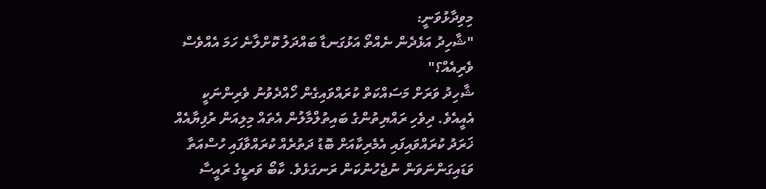މިވިދާޅުވަނީ:
"ޝާހިދު އަޅެދެން ނެއްތޯ އަޅުގަނޑާ ބައްދަލު ކޮށްލާނެ ހަމަ އެއްވެސް ވެރިއެއް؟"
ޝާހިދު ވަރަށް މަސައްކަތް ކުރައްވައިގެން ހޯއްދެވުނު ވެރިންނަކީ އެއީއެވެ. ދިވެހި ރައްޔިތުންގެ ބައިތުލްމާލުން އެތައް މިލިއަން ރުފިޔާއެއް ޚަރަދު ކުރައްވައިފައި އެމެރިކާއަށް ބޮޑު ދަތުރެއް ކުރައްވާފައި ހުސްއަތާ ވަޑައިގަންނަވަން ނުޖެހުނުކަން ރަނގަޅެވެ. ކާބޯ ވަރޑީގެ ރައީސާ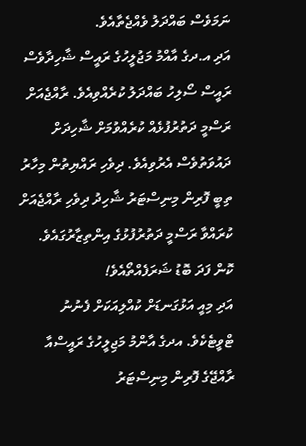ނަމަވެސް ބައްދަލު ވެއްޖެތާއެވެ.
އަދި އ.ދގެ އާއްމު މަޖުލީހުގެ ރައީސް ޝާހިދާވެސް ރައީސް ސޯލިހު ބައްދަލު ކުރެއްވިއެވެ. ރާއްޖެއަށް ރަސްމީ ދަތުރުފުޅެއް ކުރެއްވުމަށް ޝާހިދަށް ދައުވަތުވެސް އެރުވިއެވެ. ދިވެހި ރައްޔިތުން މިހާރު ތިބީ ފޮރިން މިނިސްޓަރު ޝާހިދު ދިވެހި ރާއްޖެއަށް ކުރައްވާ ރަސްމީ ދަތުރުފުޅުގެ އިންތިޒާރުގައެވެ. ކޮން ފަދަ ބޮޑު ޝަރަފެއްތޯއެވެ!
އަދި މިއީ އަޅުގަނޑަށް ކުއްލިއަކަށް ފެނުނު ޓްވީޓެކެވެ. އދގެ އާންމު މަޖިލީހުގެ ރައީސްއާ ރާއްޖޭގެ ފޮރިން މިނިސްޓަރު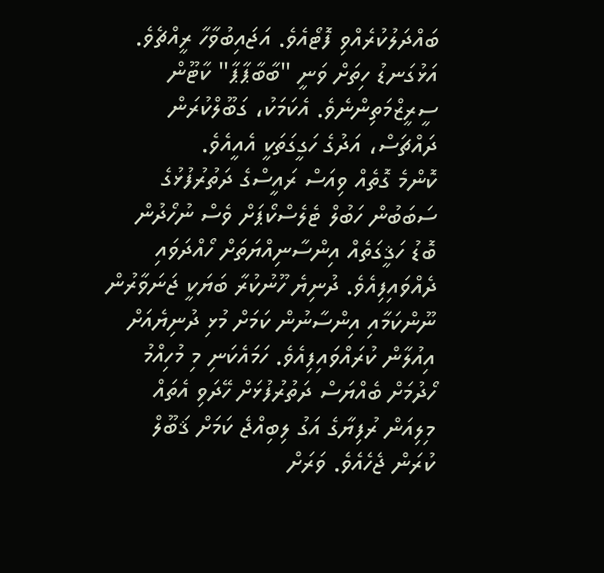ބައްދަލުކުރެއްވި ފޮޓޯއެވެ. އަޖައިބުވާހާ ރީއްޗެވެ. އަޅުގަނޑު ހިތަށް ވަނީ "ބާބާޕާޕާ" ކާޓޫން ސީރީޒްމަތިންނެވެ. އެކަމަކު، ގަބޫލްކުރަން ދައްޗަސް، އަދުގެ ހަގީގަތަކީ އެއީއެވެ.
ކޮންމެ ގޮތެއް ވިއަސް ރައީސްގެ ދަތުރުފުޅުގެ ސަބަބުން ހަބުލް ޓެލެސްކޯޕަށް ވެސް ނުހޯދުން ބޮޑު ހަޤީގަތެއް އިންސާނިއްޔަތަށް ހޯއްދަވައި ދެއްވައިފިއެވެ. ދުނިޔެ ހޫނުކުރާ ބަޔަކީ ޖަނަވާރުން ނޫންކަމާއި އިންސާނުން ކަމަށް މުޅި ދުނިޔެއަށް އިއުލާން ކުރައްވައިފިއެވެ. ހަމައެކަނި މި މުހިއްމު ހޯދުމަށް ބެއްޔަސް ދަތުރުފުޅަށް ހޭދަވި އެތައް މިލިއަން ރުފިޔާގެ އަގު ލިބިއްޖެ ކަމަށް ޤަބޫލް ކުރަން ޖެހެއެވެ. ވަރަށް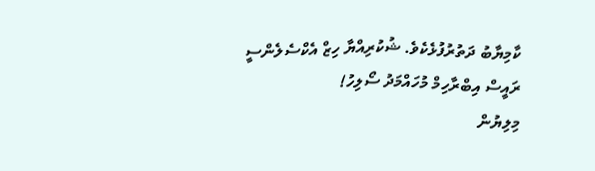ކާމިޔާބު ދަތުރުފުޅެކެވެ. ޝުކުރިއްޔާ ހިޒް އެކްސެލެންސީ ރައީސް އިބްރާހިމް މުހައްމަދު ސޯލިހު!
މިލިޔުން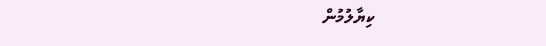ކިޔާލުމުން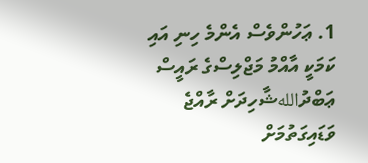1. ޢަހުންވެސް އެންމެ ހިނި އައި ކަމަކީ އާއްމު މަޖްލިސްގެ ރައީސް ޢަބްދުاللهޝާހިދަށް ރާއްޖެ ވަޑައިގަތުމަށް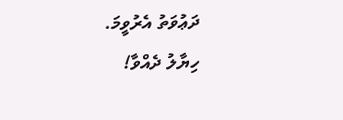ދަޢުވަތު އެރުވީމަ.
ހިޔާލު ދެއްވާ!